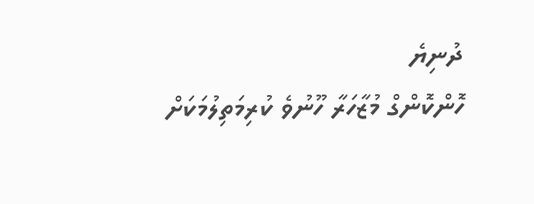ދުނިޔެ
ހޮންކޮންގް މުޒާހަރާ ހޫނުވެ ކުރިމަތިލުމަކަށް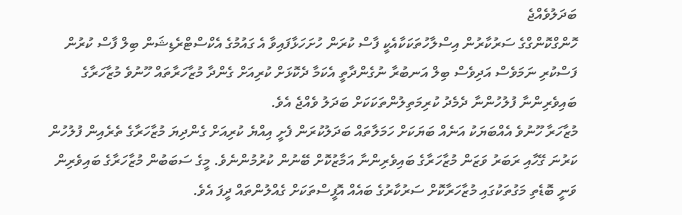ބަދަލުވެއްޖެ
ހޮންގްކޮންގްގެ ސަރުކާރުން އިސްލާހުތަކަކާއެކީ ފާސް ކުރަން ހުށަހަޅާފައިވާ އެ ގައުމުގެ އެކްސްޓްރެޑިޝަން ބިލް ފާސް ކުރުން ފަސްކުރި ނަމަވެސް އަދިވެސް ބިލް އަނބުރާ ނުގެންދާތީ އެކަމާ ދެކޮޅަށް ކުރިއަށް ގެންދާ މުޒާހަރާތައް ހޫނުވެ މުޒާހަރާގެ ބައިވެރިންނާ ފުލުހުންނާ ދެމެދު ކުރިމަތިލުންތަކަކަށް ބަދަލު ވެއްޖެ އެވެ.
މުޒާހަރާ ހޫނުވެ އެއްބަޔަކު އަނެއް ބަޔަކަށް ހަމަލާތައް ބަދަލުކުރަން ފެށީ އިއްޔެ ކުރިއަށް ގެންދިޔަ މުޒާހަރާގެ ތެރެއިން ފުލުހުން ކަރުނަ ގޭހާއި ރަބަރު ވަޒަން މުޒާހަރާގެ ބައިވެރިންނާ އަމާޒުކޮށް ބޭނުން ކުރުމުންނެވެ. މީގެ ސަބަބުން މުޒާހަރާގެ ބައިވެރިން ވަނީ ބޮޑެތި މަގުތަކުގައި މުޒާހަރާކޮށް ސަރުކާރުގެ ބައެއް އޮފީސްތަކަށް ގެއްލުންތައް ދީފަ އެވެ.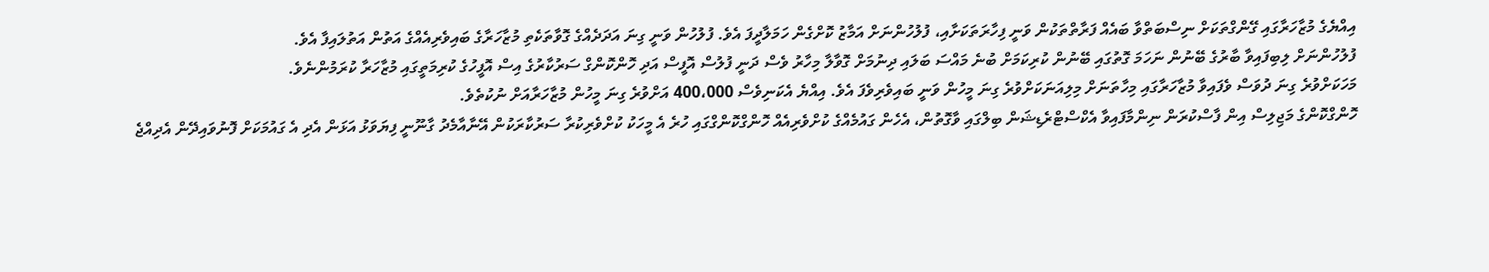އިއްޔެގެ މުޒާހަރާގައި ގޭންގްތަކަށް ނިސްބަތްވާ ބައެއް ފަރާތްތަކުން ވަނީ ފިހާރަތަކަށާއި، ފުލުހުންނަށް އަމާޒު ކޮށްގެން ހަމަލާދީފަ އެވެ. ފުލުހުން ވަނީ ގިނަ އަދަދެއްގެ ގޮވާތަކެތި މުޒާހަރާގެ ބައިވެރިއެއްގެ އަތުން އަތުލައިފާ އެވެ.
ފުލުހުންނަށް ލިބިފައިވާ ބާރުގެ ބޭނުން ނަހަމަ ގޮތުގައި ބޭނުން ކުރިކަމަށް ބުނެ މައްސަ ބަލައި ދިނުމަށް ގޮވާލާ މިހާރު ވެސް ދަނީ ފުލުސް އޮފީސް އަދި ހޮންކޮންގް ސަރުކާރުގެ އިސް އޮފީހުގެ ކުރިމަތީގައި މުޒާހަރާ ކުރަމުންނެވެ.
މަހަކަށްވުރެ ގިނަ ދުވަސް ވެފައިވާ މުޒާހަރާގައި މިހާތަނަށް މިލިއަނަކަށްވުރެ ގިނަ މީހުން ވަނީ ބައިވެރިވެފަ އެވެ. އިއްޔެ އެކަނިވެސް 400،000 އަށްވުރެ ގިނަ މީހުން މުޒާހަރާއަށް ނުކުތެވެ.
ހޮންގްކޮންގެ މަޖިލިސް އިން ފާސްކުރަން ނިންމާފައިވާ އެކްސްޓްރެޑިޝަން ބިލްގައި ވާގޮތުން، އެހެން ގައުމެއްގެ ކުށްވެރިއެއް ހޮންގްކޮންގްގައި ހުރެ އެ މީހަކު ކުށްވެރިކުރާ ސަރުކާރަކުން އޭނާއާމެދު ގާނޫނީ ފިޔަވަޅު އަޅަން އެދި އެ ގައުމަކަށް ފޮނުވައިދޭން އެދިއްޖެ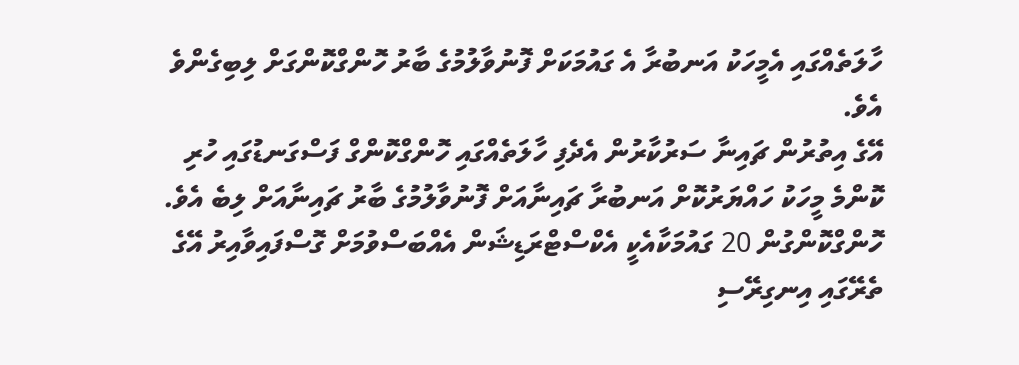ހާލަތެއްގައި އެމީހަކު އަނބުރާ އެ ގައުމަކަށް ފޮނުވާލުމުގެ ބާރު ހޮންގްކޮންގަށް ލިބިގެންވެ އެވެ.
އޭގެ އިތުރުން ޗައިނާ ސަރުކާރުން އެދެފި ހާލަތެއްގައި ހޮންގްކޮންގް ފަސްގަނޑުގައި ހުރި ކޮންމެ މީހަކު ހައްޔަރުކޮށް އަނބުރާ ޗައިނާއަށް ފޮނުވާލުމުގެ ބާރު ޗައިނާއަށް ލިބެ އެވެ. ހޮންގްކޮންގުން 20 ގައުމަކާއެކީ އެކްސްޓްރަޑިޝަން އެއްބަސްވުމަށް ގޮސްފައިވާއިރު އޭގެ ތެރޭގައި އިނގިރޭސި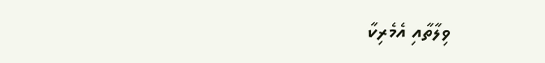ވިލާތާއި އެމެރިކާ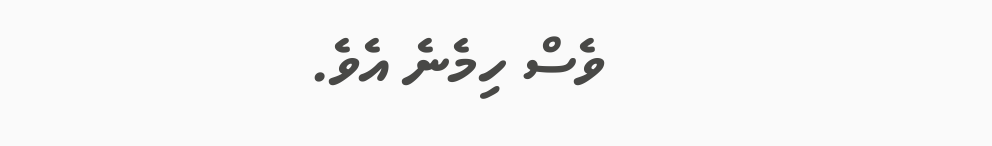ވެސް ހިމެނެ އެވެ.